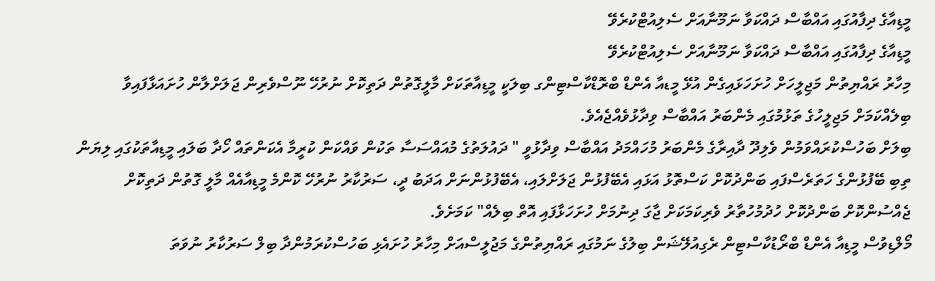މީޑިއާގެ ދިފާއުގައި އައްބާސް ދައްކަވާ ނަމޫނާއަށް ސެލިއުޓްކުރެވޭ
މީޑިއާގެ ދިފާއުގައި އައްބާސް ދައްކަވާ ނަމޫނާއަށް ސެލިއުޓްކުރެވޭ
މިހާރު ރައްޔިތުން މަޖިލީހަށް ހުށަހަޅައިގެން އުޅޭ މީޑއާ އެންޑް ބްރޮޑްކާސްޓިންގ ބިލަކީ މީޑިއާތަކަށް މާލީގޮތުން ދަތިކޮށް ނުރުހޭ ނޫސްވެރިން ޖަލަށްލާން ހުށައަޅާފައިވާ ބިލެއްކަމަށް މަޖިލީހުގެ ތަޅުމުގައި މެންބަރު އައްބާސް ވިދާޅުވެއްޖެއެވެ.
ބިލަށް ބަހުސްކުރައްވަމުން ވެލިދޫ ދާއިރާގެ މެންބަރު މުހައްމަދު އައްބާސް ވިދާޅުވީ " ދައުލަތުގެ މުއައްސަސާ ތަކުން ވައްކަން ކުރީމާ އެކަންތައް ހޯދާ ބަލައި މީޑިއާތަކުގައި ލިޔަން ތިބި ބޭފުޅުންގެ ހަތަރެސްފައި ބަންދުކޮށް ކަސްތޮޅު އަޅައި އެބޭފުޅުން ޖަލަށްލައި، އެބޭފުޅުންނަށް އަދަބު ދީ، ސަރުކާރު ނުރުހޭ ކޮންމެ މީޑިއާއެއް މާލީ ގޮތުން ދަތިކޮށް ޖެއްސުންކޮށް ބަންދުކޮށް ހުދުމުހުތާރު ވެރިކަމަކަށް ޖާގަ ދިނުމަށް ހުށަހަޅާފައި އޮތް ބިލެއް" ކަމަށެވެ.
މޯލްޑިވުސް މީޑިއާ އެންޑް ބްރޯޑުކާސްޓިން ރެގިއުލޭޝަން ބިލުގެ ނަމުގައި ރައްޔިތުންގެ މަޖުލީސްއަށް މިހާރު ހުށައެޅި ބަހުސްކުރަމުންދާ ބިލް ސަރުކާރު ނުވަތަ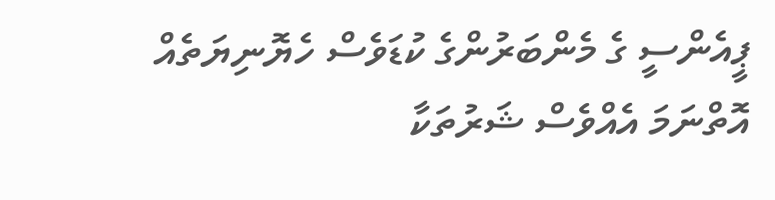ޕީއެންސީ ގެ މެންބަރުންގެ ކުޑަވެސް ހެޔޮނިޔަތެއް އޮތްނަމަ އެއްވެސް ޝަރުތަކާ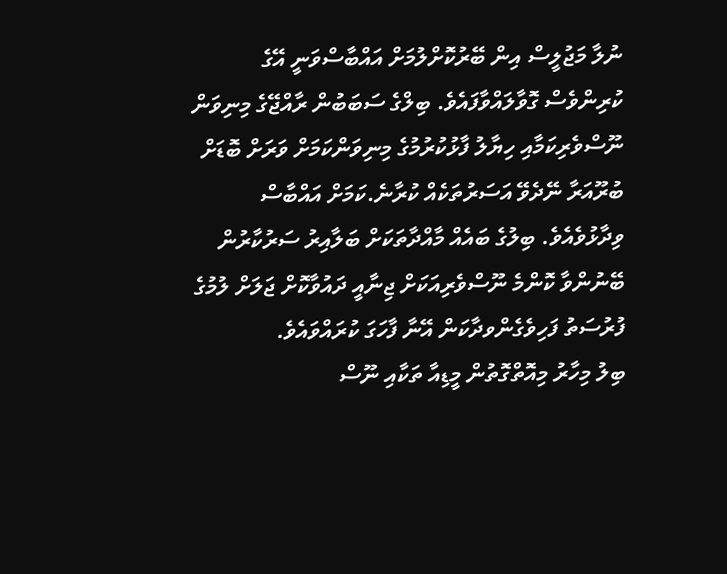ނުލާ މަޖުލީސް އިން ބޭރުކޮށްލުމަށް އައްބާސްވަނީ އޭގެ ކުރިންވެސް ގޮވާލައްވާފައެވެ. ބިލްގެ ސަބަބުން ރާއްޖޭގެ މިނިވަން ނޫސްވެރިކަމާއި ހިޔާލު ފާޅުކުރުމުގެ މިނިވަންކަމަށް ވަރަށް ބޮޑަށް ބުރޫއަރާ ނޭދެވޭ އަސަރުތަކެއް ކުރާނެ.ކަމަށް އައްބާސް ވިދާޅުވެއެވެ. ބިލުގެ ބައެއް މާއްދާތަކަށް ބަލާއިރު ސަރުކާރުން ބޭނުންވާ ކޮންމެ ނޫސްވެރިއަކަށް ޖިނާއީ ދައުވާކޮށް ޖަލަށް ލުމުގެ ފުރުސަތު ފަހިވެގެންވދާކަން އޭނާ ފާހަގަ ކުރައްވައެވެ.
ބިލު މިހާރު މިއޮތްގޮތުން މީޑިއާ ތަކާއި ނޫސް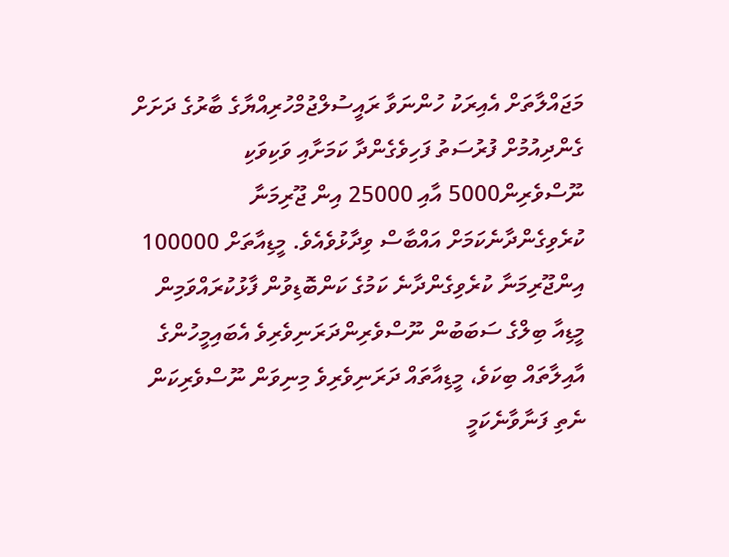މަޖައްލާތަށް އެއިރަކު ހުންނަވާ ރައީސުލްޖުމްހުރިއްޔާގެ ބާރުގެ ދަށަށް ގެންދިއުމުށް ފުރުސަތު ފަހިވެގެންދާ ކަމަށާއި ވަކިވަކި ނޫސްވެރިން5000 އާއި 25000 އިން ޖޫރިމަނާ ކުރެވިގެންދާނެކަމަށް އައްބާސް ވިދާޅުވެއެވެ. މީޑިއާތަށް 100000 އިންޖޫރިމަނާ ކުރެވިގެންދާނެ ކަމުގެ ކަންބޮޑިވުން ފާޅުކުރައްވަމިން މީޑިއާ ބިލްގެ ސަބަބުން ނޫސްވެރިންދަރަނިވެރިވެ އެބައިމީހުންގެ އާއިލާތައް ބިކަވެ، މީޑިއާތައް ދަރަނިވެރިވެ މިނިވަން ނޫސްވެރިކަން ނެތި ފަނާވާނެކަމީ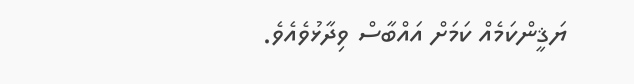ޔަޤީންކަމެއް ކަމަށް އައްބާސް ވިދާޅުވެއެވެ.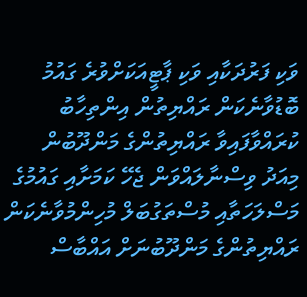ވަކި ފަރުދަކާއި ވަކި ޕާޓީއަކަށްވުރެ ގައުމު ބޮޑުވާނެކަން ރައްޔިތުން އިންތިހާބު ކުރައްވާފައިވާ ރައްޔިތުންގެ މަންދޫބުން މިއަދު ވިސްނާލައްވަން ޖެހޭ ކަމަށާއި ގައުމުގެ މަސްލަހަތާއި މުސްތަގުބަލް މުހިންމުވާނެކަން ރައްޔިތުންގެ މަންދޫބުނަށް އައްބާސް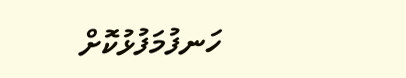ހަނފުމަފުޅުކޮށް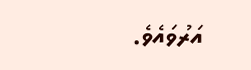އަރުވައެވެ.